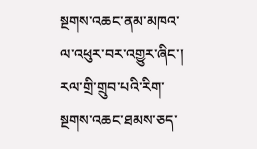སྔགས་འཆང་ནམ་མཁའ་ལ་འཕུར་བར་འགྱུར་ཞིང་། རལ་གྲི་གྲུབ་པའི་རིག་སྔགས་འཆང་ཐམས་ཅད་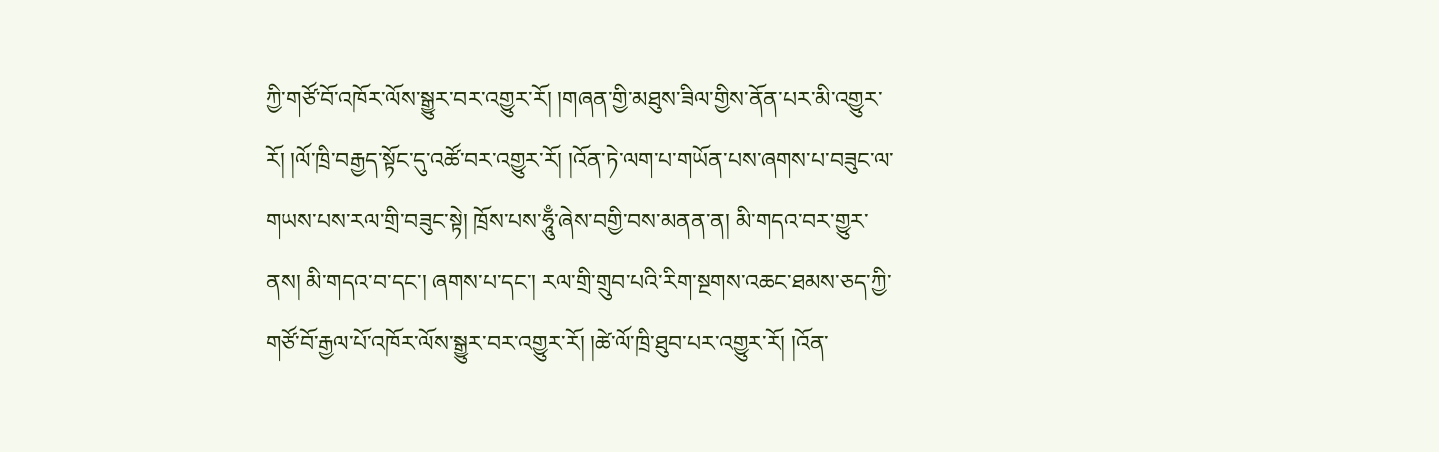ཀྱི་གཙོ་བོ་འཁོར་ལོས་སྒྱུར་བར་འགྱུར་རོ། །གཞན་གྱི་མཐུས་ཟིལ་གྱིས་ནོན་པར་མི་འགྱུར་རོ། །ལོ་ཁྲི་བརྒྱད་སྟོང་དུ་འཚོ་བར་འགྱུར་རོ། །འོན་ཏེ་ལག་པ་གཡོན་པས་ཞགས་པ་བཟུང་ལ་གཡས་པས་རལ་གྲི་བཟུང་སྟེ། ཁྲོས་པས་ཧཱུྃ་ཞེས་བགྱི་བས་མནན་ན། མི་གདའ་བར་གྱུར་ནས། མི་གདའ་བ་དང་། ཞགས་པ་དང་། རལ་གྲི་གྲུབ་པའི་རིག་སྔགས་འཆང་ཐམས་ཅད་ཀྱི་གཙོ་བོ་རྒྱལ་པོ་འཁོར་ལོས་སྒྱུར་བར་འགྱུར་རོ། །ཚེ་ལོ་ཁྲི་ཐུབ་པར་འགྱུར་རོ། །འོན་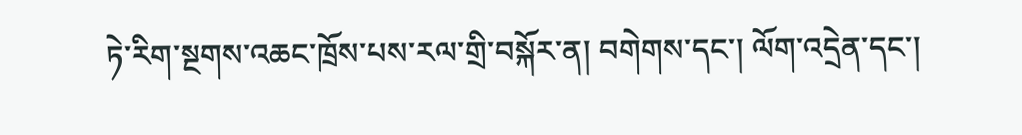ཏེ་རིག་སྔགས་འཆང་ཁྲོས་པས་རལ་གྲི་བསྐོར་ན། བགེགས་དང་། ལོག་འདྲེན་དང་།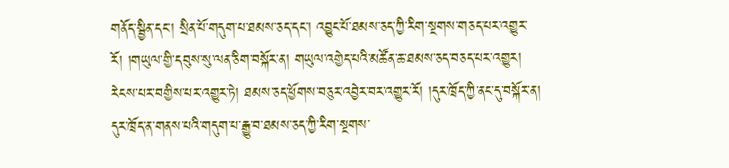གནོད་སྦྱིན་དང་། སྲིན་པོ་གདུག་པ་ཐམས་ཅད་དང་། འབྱུང་པོ་ཐམས་ཅད་ཀྱི་རིག་སྔགས་གཅད་པར་འགྱུར་རོ། །གཡུལ་གྱི་དབུས་སུ་ལན་ཅིག་བསྐོར་ན། གཡུལ་འགྱེད་པའི་མཚོན་ཆ་ཐམས་ཅད་བཅད་པར་འགྱུར། རེངས་པར་བགྱིས་པར་འགྱུར་ཏེ། ཐམས་ཅད་ཕྱོགས་བཅུར་འབྱེར་བར་འགྱུར་རོ། །དུར་ཁྲོད་ཀྱི་ནང་དུ་བསྐོར་ན། དུར་ཁྲོད་ན་གནས་པའི་གདུག་པ་རྒྱུ་བ་ཐམས་ཅད་ཀྱི་རིག་སྔགས་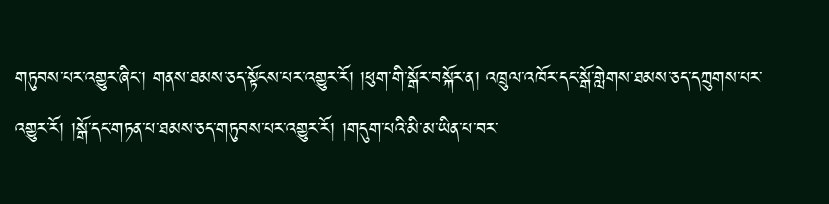གཏུབས་པར་འགྱུར་ཞིང་། གནས་ཐམས་ཅད་སྟོངས་པར་འགྱུར་རོ། །ཕུག་གི་སྒོར་བསྐོར་ན། འཁྲུལ་འཁོར་དང་སྒོ་གླེགས་ཐམས་ཅད་དཀྲུགས་པར་འགྱུར་རོ། །སྒོ་དང་གཏན་པ་ཐམས་ཅད་གཏུབས་པར་འགྱུར་རོ། །གདུག་པའི་མི་མ་ཡིན་པ་བར་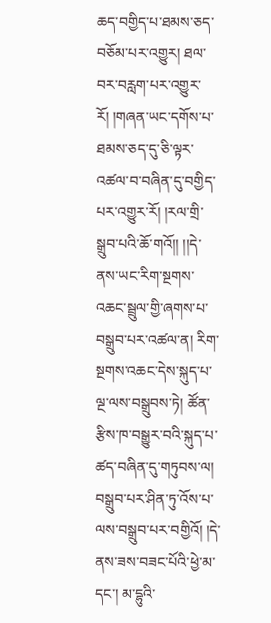ཆད་བགྱིད་པ་ཐམས་ཅད་བཅོམ་པར་འགྱུར། ཐལ་བར་བརླག་པར་འགྱུར་རོ། །གཞན་ཡང་དགོས་པ་ཐམས་ཅད་དུ་ཅི་ལྟར་འཚལ་བ་བཞིན་དུ་བགྱིད་པར་འགྱུར་རོ། །རལ་གྲི་སྒྲུབ་པའི་ཆོ་གའོ།། །།དེ་ནས་ཡང་རིག་སྔགས་འཆང་སྦྲུལ་གྱི་ཞགས་པ་བསྒྲུབ་པར་འཚལ་ན། རིག་སྔགས་འཆང་དེས་སྐུད་པ་ལྔ་ལས་བསྒྲུབས་ཏེ། ཚོན་རྩིས་ཁ་བསྒྱུར་བའི་སྐུད་པ་ཚད་བཞིན་དུ་གཏུབས་ལ། བསྒྲུབ་པར་ཤིན་ཏུ་འོས་པ་ལས་བསྒྲུབ་པར་བགྱིའོ། །དེ་ནས་ཟས་བཟང་པོའི་ཕྱེ་མ་དང་། མ་དྷུའི་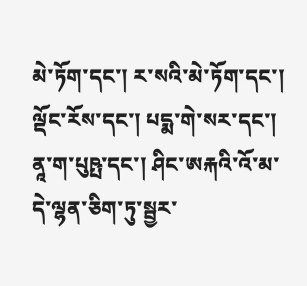མེ་ཏོག་དང་། ར་སའི་མེ་ཏོག་དང་། ལྡོང་རོས་དང་། པདྨ་གེ་སར་དང་། ནཱ་ག་པུཥྤ་དང་། ཤིང་ཨརྐའི་འོ་མ་དེ་ལྷན་ཅིག་ཏུ་སྦྱར་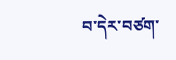བ་དེར་བཙག་